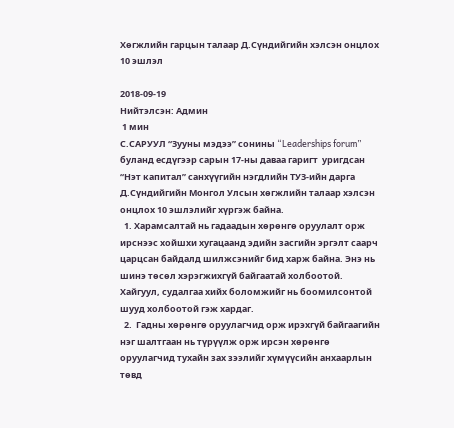Хөгжлийн гарцын талаар Д.Сүндийгийн хэлсэн онцлох 10 эшлэл

2018-09-19
Нийтэлсэн: Админ
 1 мин
С.САРУУЛ “Зууны мэдээ” сонины “Leaderships forum” буланд есдүгээр сарын 17-ны даваа гаригт  уригдсан “Нэт капитал” санхүүгийн нэгдлийн ТУЗ-ийн дарга Д.Сүндийгийн Монгол Улсын хөгжлийн талаар хэлсэн онцлох 10 эшлэлийг хүргэж байна.
  1. Харамсалтай нь гадаадын хөрөнгө оруулалт орж ирснээс хойшхи хугацаанд эдийн засгийн эргэлт саарч царцсан байдалд шилжсэнийг бид харж байна. Энэ нь шинэ төсөл хэрэгжихгүй байгаатай холбоотой. Хайгуул, судалгаа хийх боломжийг нь боомилсонтой шууд холбоотой гэж хардаг.
  2.  Гадны хөрөнгө оруулагчид орж ирэхгүй байгаагийн нэг шалтгаан нь түрүүлж орж ирсэн хөрөнгө оруулагчид тухайн зах зээлийг хүмүүсийн анхаарлын төвд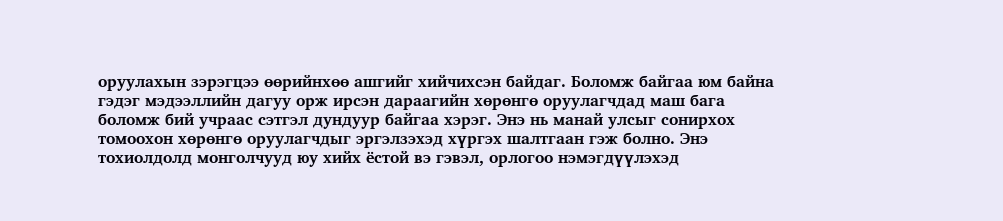оруулахын зэрэгцээ өөрийнхөө ашгийг хийчихсэн байдаг. Боломж байгаа юм байна гэдэг мэдээллийн дагуу орж ирсэн дараагийн хөрөнгө оруулагчдад маш бага боломж бий учраас сэтгэл дундуур байгаа хэрэг. Энэ нь манай улсыг сонирхох томоохон хөрөнгө оруулагчдыг эргэлзэхэд хүргэх шалтгаан гэж болно. Энэ тохиолдолд монголчууд юу хийх ёстой вэ гэвэл, орлогоо нэмэгдүүлэхэд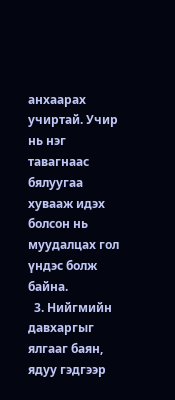анхаарах учиртай. Учир нь нэг тавагнаас бялуугаа хувааж идэх болсон нь муудалцах гол үндэс болж байна.
  3. Нийгмийн давхаргыг ялгааг баян, ядуу гэдгээр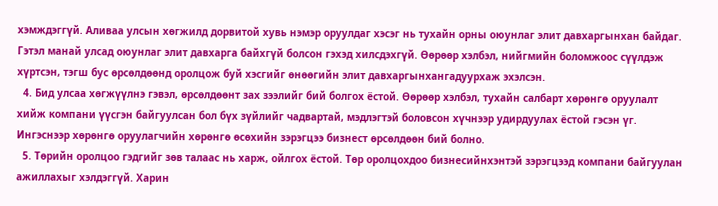хэмждэггүй. Аливаа улсын хөгжилд дорвитой хувь нэмэр оруулдаг хэсэг нь тухайн орны оюунлаг элит давхаргынхан байдаг. Гэтэл манай улсад оюунлаг элит давхарга байхгүй болсон гэхэд хилсдэхгүй. Өөрөөр хэлбэл, нийгмийн боломжоос сүүлдэж хүртсэн, тэгш бус өрсөлдөөнд оролцож буй хэсгийг өнөөгийн элит давхаргынхангадуурхаж эхэлсэн.
  4. Бид улсаа хөгжүүлнэ гэвэл, өрсөлдөөнт зах зээлийг бий болгох ёстой. Өөрөөр хэлбэл, тухайн салбарт хөрөнгө оруулалт хийж компани үүсгэн байгуулсан бол бүх зүйлийг чадвартай, мэдлэгтэй боловсон хүчнээр удирдуулах ёстой гэсэн үг. Ингэснээр хөрөнгө оруулагчийн хөрөнгө өсөхийн зэрэгцээ бизнест өрсөлдөөн бий болно.
  5. Төрийн оролцоо гэдгийг зөв талаас нь харж, ойлгох ёстой. Төр оролцохдоо бизнесийнхэнтэй зэрэгцээд компани байгуулан ажиллахыг хэлдэггүй. Харин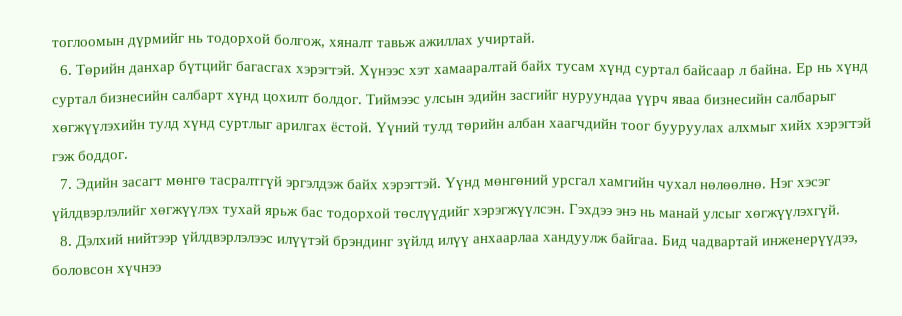тоглоомын дүрмийг нь тодорхой болгож, хяналт тавьж ажиллах учиртай.
  6. Төрийн данхар бүтцийг багасгах хэрэгтэй. Хүнээс хэт хамааралтай байх тусам хүнд суртал байсаар л байна. Ер нь хүнд суртал бизнесийн салбарт хүнд цохилт болдог. Тиймээс улсын эдийн засгийг нуруундаа үүрч яваа бизнесийн салбарыг хөгжүүлэхийн тулд хүнд суртлыг арилгах ёстой. Үүний тулд төрийн албан хаагчдийн тоог бууруулах алхмыг хийх хэрэгтэй гэж боддог.
  7. Эдийн засагт мөнгө тасралтгүй эргэлдэж байх хэрэгтэй. Үүнд мөнгөний урсгал хамгийн чухал нөлөөлнө. Нэг хэсэг үйлдвэрлэлийг хөгжүүлэх тухай ярьж бас тодорхой төслүүдийг хэрэгжүүлсэн. Гэхдээ энэ нь манай улсыг хөгжүүлэхгүй.
  8. Дэлхий нийтээр үйлдвэрлэлээс илүүтэй брэндинг зүйлд илүү анхаарлаа хандуулж байгаа. Бид чадвартай инженерүүдээ, боловсон хүчнээ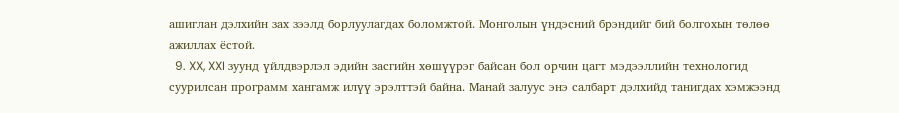ашиглан дэлхийн зах зээлд борлуулагдах боломжтой. Монголын үндэсний брэндийг бий болгохын төлөө ажиллах ёстой.
  9. XX, XXI зуунд үйлдвэрлэл эдийн засгийн хөшүүрэг байсан бол орчин цагт мэдээллийн технологид суурилсан программ хангамж илүү эрэлттэй байна. Манай залуус энэ салбарт дэлхийд танигдах хэмжээнд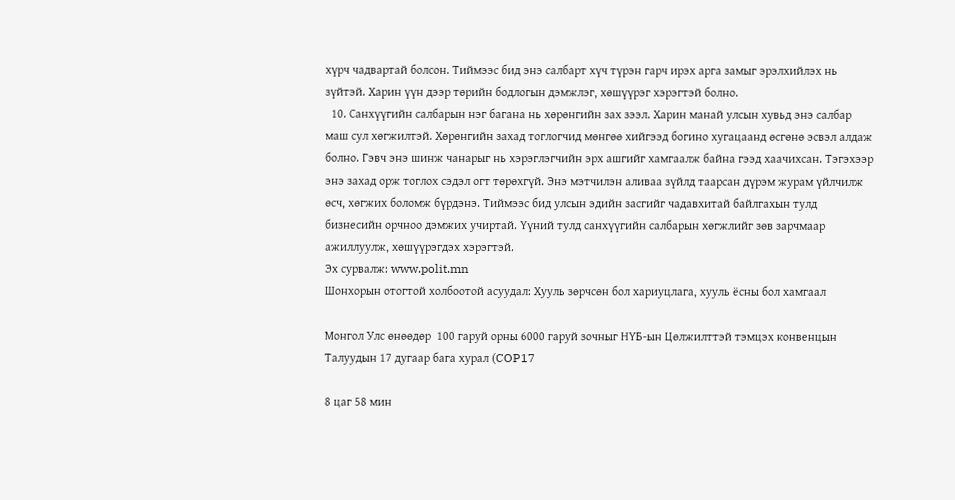хүрч чадвартай болсон. Тиймээс бид энэ салбарт хүч түрэн гарч ирэх арга замыг эрэлхийлэх нь зүйтэй. Харин үүн дээр төрийн бодлогын дэмжлэг, хөшүүрэг хэрэгтэй болно.
  10. Санхүүгийн салбарын нэг багана нь хөрөнгийн зах зээл. Харин манай улсын хувьд энэ салбар маш сул хөгжилтэй. Хөрөнгийн захад тоглогчид мөнгөө хийгээд богино хугацаанд өсгөнө эсвэл алдаж болно. Гэвч энэ шинж чанарыг нь хэрэглэгчийн эрх ашгийг хамгаалж байна гээд хаачихсан. Тэгэхээр энэ захад орж тоглох сэдэл огт төрөхгүй. Энэ мэтчилэн аливаа зүйлд таарсан дүрэм журам үйлчилж өсч, хөгжих боломж бүрдэнэ. Тиймээс бид улсын эдийн засгийг чадавхитай байлгахын тулд бизнесийн орчноо дэмжих учиртай. Үүний тулд санхүүгийн салбарын хөгжлийг зөв зарчмаар ажиллуулж, хөшүүрэгдэх хэрэгтэй.
Эх сурвалж: www.polit.mn
Шонхорын отогтой холбоотой асуудал: Хууль зөрчсөн бол хариуцлага, хууль ёсны бол хамгаал

Монгол Улс өнөөдөр  100 гаруй орны 6000 гаруй зочныг НҮБ-ын Цөлжилттэй тэмцэх конвенцын Талуудын 17 дугаар бага хурал (COP17

8 цаг 58 мин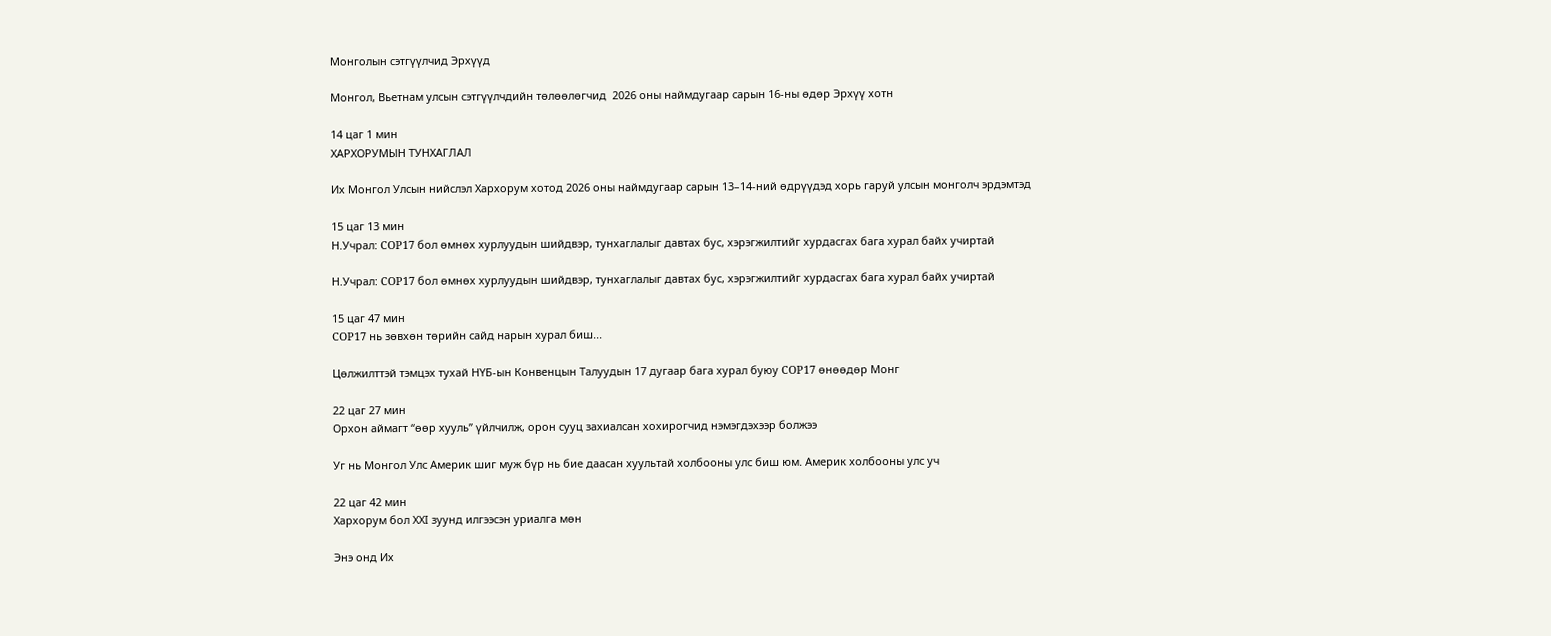Монголын сэтгүүлчид Эрхүүд

Монгол, Вьетнам улсын сэтгүүлчдийн төлөөлөгчид  2026 оны наймдугаар сарын 16-ны өдөр Эрхүү хотн

14 цаг 1 мин
ХАРХОРУМЫН ТУНХАГЛАЛ

Их Монгол Улсын нийслэл Хархорум хотод 2026 оны наймдугаар сарын 13–14-ний өдрүүдэд хорь гаруй улсын монголч эрдэмтэд

15 цаг 13 мин
Н.Учрал: COP17 бол өмнөх хурлуудын шийдвэр, тунхаглалыг давтах бус, хэрэгжилтийг хурдасгах бага хурал байх учиртай

Н.Учрал: COP17 бол өмнөх хурлуудын шийдвэр, тунхаглалыг давтах бус, хэрэгжилтийг хурдасгах бага хурал байх учиртай

15 цаг 47 мин
COP17 нь зөвхөн төрийн сайд нарын хурал биш...

Цөлжилттэй тэмцэх тухай НҮБ-ын Конвенцын Талуудын 17 дугаар бага хурал буюу COP17 өнөөдөр Монг

22 цаг 27 мин
Орхон аймагт “өөр хууль” үйлчилж, орон сууц захиалсан хохирогчид нэмэгдэхээр болжээ

Уг нь Монгол Улс Америк шиг муж бүр нь бие даасан хуультай холбооны улс биш юм. Америк холбооны улс уч

22 цаг 42 мин
Хархорум бол ХХI зуунд илгээсэн уриалга мөн

Энэ онд Их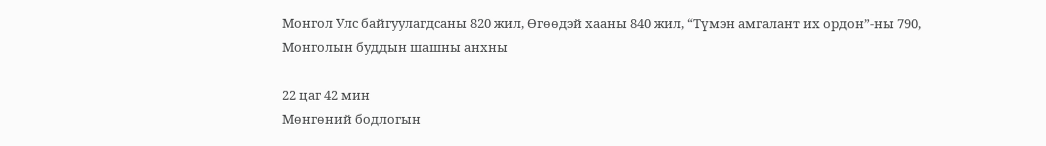Монгол Улс байгуулагдсаны 820 жил, Өгөөдэй хааны 840 жил, “Түмэн амгалант их ордон”-ны 790, Монголын буддын шашны анхны

22 цаг 42 мин
Мөнгөний бодлогын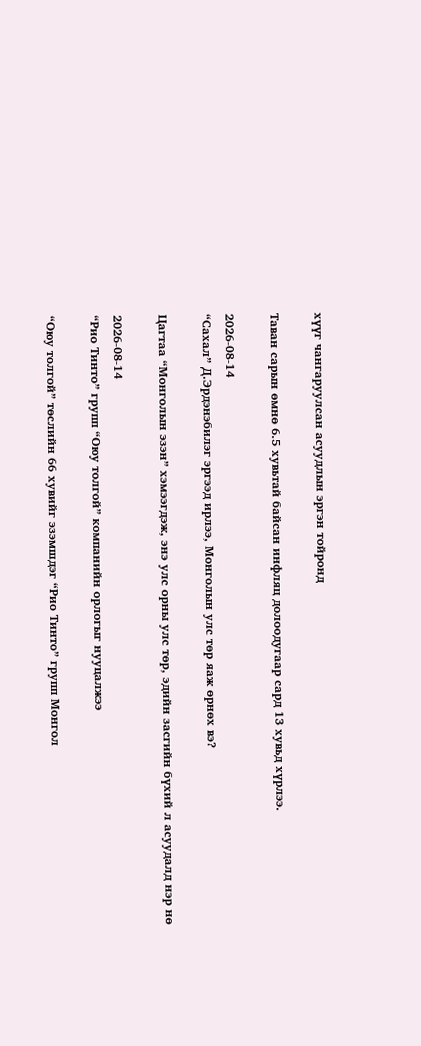хүүг чангаруулсан асуудлын эргэн тойронд

Таван сарын өмнө 6.5 хувьтай байсан инфляц долоодугаар сард 13 хувьд хүрлээ.

2026-08-14
“Сахал” Д.Эрдэнэбилэг эргээд ирлээ, Монголын улс төр яаж өрнөх вэ?

Цагтаа “Монголын эзэн” хэмээгдэж, энэ улс орны улс төр, эдийн засгийн бүхий л асуудалд нэр нө

2026-08-14
“Рио Тинто” групп “Оюу толгой” компанийн орлогыг нууцалжээ

“Оюу толгой” төслийн 66 хувийг эзэмшдэг “Рио Тинто” групп Монгол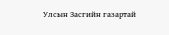Улсын Засгийн газартай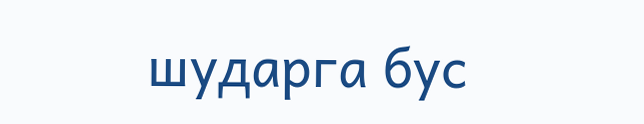шударга бус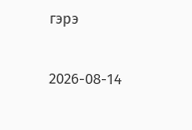гэрэ

2026-08-14